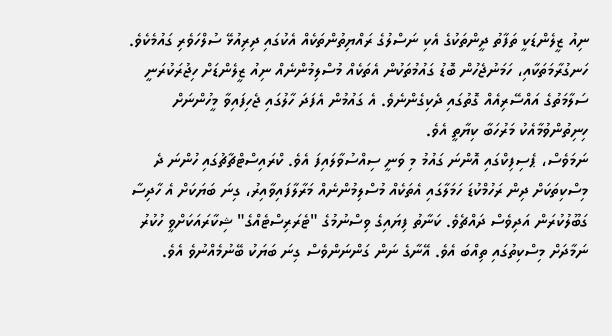ނިއު ޒީލެންޑަކީ ތަފާތު ދީންތަކުގެ އެކި ނަސްލުގެ ރައްޔިތުންތަކެއް އެކުގައި ދިރިއުޅޭ ސުލްހަވެރި ގައުމެކެވެ. ހަނގުރާމަތަކާއި، ހަމަނުޖެހުން ބޮޑު ގައުމުތަކުން އެތަކެއް މުސްލިމުންނެއް ނިއު ޒީލެންޑަށް ހިޖުރަކުރަނީ ސަލާމަތުގެ އައްސޭރިއެއް ގޮތުގައި ދެކިގެންނެވެ. އެ ގައުމުން އެފަދަ ހާލުގައި ޖެހިފައިވާ މީހުންނަށް ހިނިތުންވުމާއެކު މަރުހަބާ ކިޔާތީ އެވެ.
ނަމަވެސް، ޕެސިފިކްގައި އޮންނަ ގައުމު މި ވަނީ ސިއްސުވާލައިފަ އެވެ. ކްރައިސްޓްޗާޗުގައި ހުންނަ ދެ މިސްކިތަކަށް ދިން ރަހުމްކުޑަ ހަމަލާގައި އެތަކެއް މުސްލިމުންނެއް މަރާލާފައިވާއިރު، ގިނަ ބަޔަކަށް އެ ހާދިސާ ގަބޫލުކުރަން އަދިވެސް ދައްޗެވެ. ކަނާތު ފިޔައިގެ ވިސްނުމުގެ "ޓެރަރިސްޓެއްގެ" ޝިކާރައަކަށްވީ ހުކުރު ނަމާދަށް މިސްކިތުގައި ތިއްބަ އެވެ. އޭނާގެ ނަން ގަންނަންވެސް ގިނަ ބަޔަކު ބޭނުމެއްނުވެ އެވެ.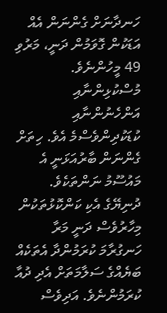ހަނދާނަށް ގެންނަން އެއް އަޑަކުން ގޮވަމުން ދަނީ، މަރުވި 49 މީހުންނެވެ. މުސްކުޅިންނާއި އަންހެނުންނާއި ކުޑަކުދިންވެސްމެ އެވެ. ހިތަށް ގެންނަން ބާރުއަޅަނީ އެ މައުސޫމު ނަންތަކެވެ. ދުނިޔޭގެ އެކި ކަންކޮޅުތަކުން މިހާރުވެސް ދަނީ މަރާ ހަނގުރާމަ ކުރަމުންދާ އެތަކެއް ބަޔެއްގެ ސަލާމަތަށް އެދި ދުއާ ކުރަމުންނެވެ. އަދިވެސް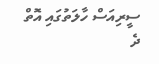ސީރިއަސް ހާލަތުގައި އޮތް ދެ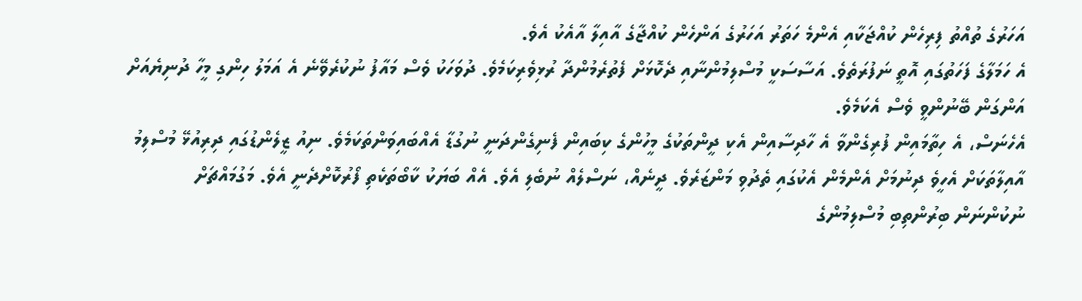އަހަރުގެ ތުއްތު ފިރިހެން ކުއްޖަކާއި އެންމެ ހަތަރު އަހަރުގެ އަންހެން ކުއްޖާގެ އާއިލާ އާއެކު އެވެ.
އެ ހަމަލާގެ ފަހަތުގައި އޮތީ ނަފުރަތެވެ. އަސާސަކީ މުސްލިމުންނާއި ދެކޮޅަށް ފެތުރެމުންދާ ރުޅިވެރިކަމެވެ. ދުވަހަކު ވެސް މައާފު ނުކުރެވޭނެ އެ އަމަލު ހިންގި މީހާ ދުނިޔެއަށް އަންގަން ބޭނުންވީ ވެސް އެކަމެވެ.
އެހެނަސް، އެ ހިތާމައިން ފުރިގެންވާ އެ ހާދިސާއިން އެކި ދީންތަކުގެ މީހުންގެ ކިބައިން ފެނިގެންދަނީ ނުގުޑާ އެއްބައިވަންތަކަމެވެ. ނިއު ޒީލެންޑުގައި ދިރިއުޅޭ މުސްލިމު އާއިލާތަކަށް އެހީވެ ދިނުމަށް އެންމެން އެކުގައި ތެދުވި މަންޒަރެވެ. ދީނެއް، ނަސްލެއް ނުބެލި އެވެ. އެއް ބަޔަކު ކާބޯތަކެތި ފޯރުކޮށްދެނީ އެވެ. މަގުމައްޗަށް ނުކުންނަން ބިރުންތިބި މުސްލިމުންގެ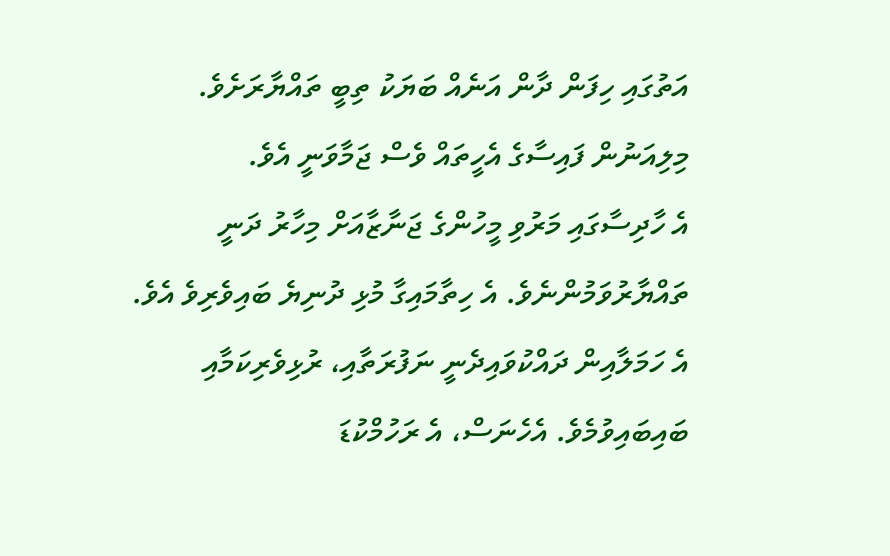އަތުގައި ހިފަން ދާން އަނެއް ބަޔަކު ތިބީ ތައްޔާރަށެވެ. މިލިއަނުން ފައިސާގެ އެހީތައް ވެސް ޖަމާވަނީ އެވެ.
އެ ހާދިސާގައި މަރުވި މީހުންގެ ޖަނާޒާއަށް މިހާރު ދަނީ ތައްޔާރުވަމުންނެވެ. އެ ހިތާމައިގާ މުޅި ދުނިޔެ ބައިވެރިވެ އެވެ. އެ ހަމަލާއިން ދައްކުވައިދެނީ ނަފުރަތާއި، ރުޅިވެރިކަމާއި ބައިބައިވުމެވެ. އެހެނަސް، އެ ރަހުމްކުޑަ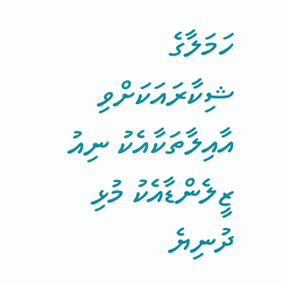ހަމަލާގެ ޝިކާރައަކަށްވި އާއިލާތަކާއެކު ނިއު ޒީލެންޑާއެކު މުޅި ދުނިޔެ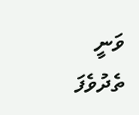ވަނީ ތެދުވެފަ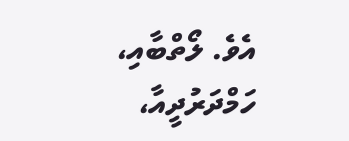އެވެ. ލޯތްބާއި، ހަމްދަރުދީއާ،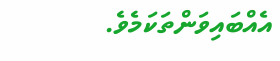އެއްބައިވަންތަކަމެވެ.